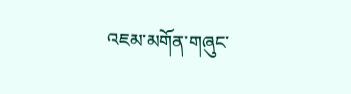འཇམ་མགོན་གཞུང་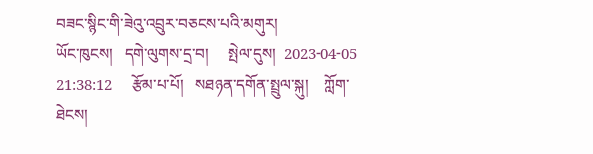བཟང་སྙིང་གི་ཟེའུ་འབྲུར་བཅངས་པའི་མགུར།
ཡོང་ཁུངས།   དགེ་ལུགས་དྲ་བ།     སྤེལ་དུས།  2023-04-05 21:38:12     རྩོམ་པ་པོ།   སཐཉན་དགོན་སྤྲུལ་སྐུ།    ཀློག་ཐེངས།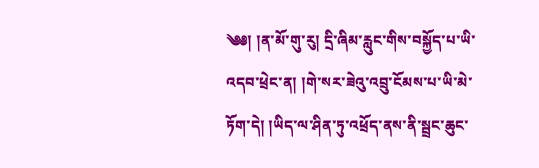༄༅། །ན་མོ་གུ་རུ། དྲི་ཞིམ་རླུང་གིས་བསྐྱོད་པ་ཡི་འདབ་ཕྲེང་ན། །གེ་སར་ཟེའུ་འབྲུ་ངོམས་པ་ཡི་མེ་ཏོག་དེ། །ཡིད་ལ་ཤིན་ཏུ་འཕྲོད་ནས་ནི་སྦྲང་ཆུང་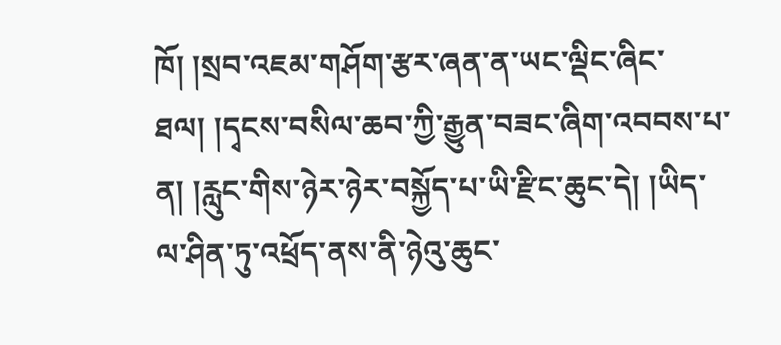ཁོ། །སྲབ་འཇམ་གཤོག་རྩར་ཞན་ན་ཡང་ལྡིང་ཞིང་ཐལ། །དྭངས་བསིལ་ཆབ་ཀྱི་རྒྱུན་བཟང་ཞིག་འབབས་པ་ན། །རླུང་གིས་ཉེར་ཉེར་བསྐྱོད་པ་ཡི་རྫིང་ཆུང་དེ། །ཡིད་ལ་ཤིན་ཏུ་འཕྲོད་ནས་ནི་ཉེའུ་ཆུང་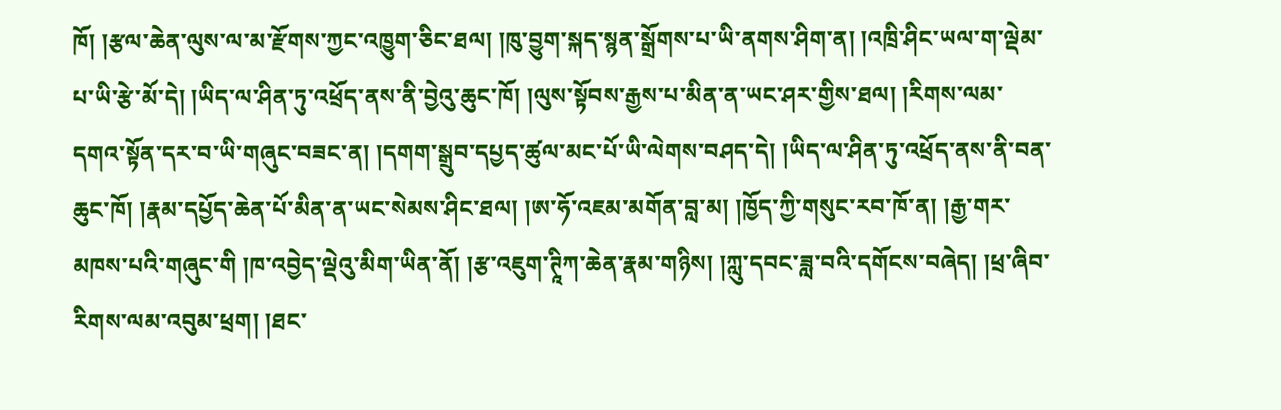ཁོ། །རྩལ་ཆེན་ལུས་ལ་མ་རྫོགས་ཀྱང་འཁྱུག་ཅིང་ཐལ། །ཁུ་བྱུག་སྐད་སྙན་སྒྲོགས་པ་ཡི་ནགས་ཤིག་ན། །འཁྲི་ཤིང་ཡལ་ག་ལྡེམ་པ་ཡི་རྩེ་མོ་དེ། །ཡིད་ལ་ཤིན་ཏུ་འཕྲོད་ནས་ནི་བྱེའུ་ཆུང་ཁོ། །ལུས་སྟོབས་རྒྱས་པ་མིན་ན་ཡང་ཤར་གྱིས་ཐལ། །རིགས་ལམ་དགའ་སྟོན་དར་བ་ཡི་གཞུང་བཟང་ན། །དགག་སྒྲུབ་དཔྱད་ཚུལ་མང་པོ་ཡི་ལེགས་བཤད་དེ། །ཡིད་ལ་ཤིན་ཏུ་འཕྲོད་ནས་ནི་བན་ཆུང་ཁོ། །རྣམ་དཔྱོད་ཆེན་པོ་མིན་ན་ཡང་སེམས་ཤིང་ཐལ། །ཨ་ཧོ་འཇམ་མགོན་བླ་མ། །ཁྱོད་ཀྱི་གསུང་རབ་ཁོ་ན། །རྒྱ་གར་མཁས་པའི་གཞུང་གི །ཁ་འབྱེད་ལྡེའུ་མིག་ཡིན་ནོ། །རྩ་འཇུག་ཊཱིཀ་ཆེན་རྣམ་གཉིས། །ཀླུ་དབང་ཟླ་བའི་དགོངས་བཞེད། །ཕྲ་ཞིབ་རིགས་ལམ་འབུམ་ཕྲག། །ཐང་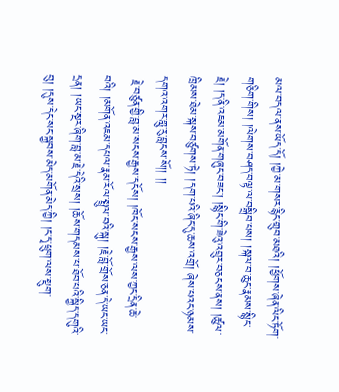མལ་བདལ་ནས་ཡོད་དོ། །ཀྱེ་མ་གསར་རྙིང་གྲུབ་མཐའི། །ཕྱོགས་ཞེན་ལིང་ཏོག་གཅིག་གིས། །ལེགས་བཤད་བལྟ་ལ་བསྒྲིབ་པས། །སྐལ་བ་ཆུང་རྣམས་སྙིང་རྗེ། །ད་ནི་འཇམ་མགོན་གཞུང་བཟང་། །སྙིང་གི་ཟེའུ་འབྲུར་བཅངས་ནས། །ཚུལ་ཁྲིམས་ཐེམ་སྐས་བཙུགས་ཏེ། །དག་པའི་ཞིང་དུ་ཆས་འགྲོ། ཞེས་པའང་ཉམས་དགའ་འགར་གླུ་རུ་བླངས་སོ།། །།
 རྗེ་བཙུན་གྱི་བླ་མ་སངས་རྒྱས་དངོས། །ཁོང་སངས་རྒྱས་ལས་ཀྱང་དྲིན་ཆེ་བའི། །མགོན་འཇམ་དཔལ་རྣམ་རོལ་སྤྲུལ་བའི་སྐུ། །རྗེ་བློ་གྲོས་ཅན་དེ་ཡང་ཡང་དྲན། །ཡང་སྔར་ཞིག་བླ་མ་རྗེ་དེའི་སྲས། །ཆོས་གདམས་པ་ཐོབ་པའི་སྐྱིད་དགུའི་བུ། །དུས་དེང་སང་སྐྱབས་མེད་མགོན་མེད་ཀྱི། །ང་དྭ་ཕྲུག་ལས་སྡུག་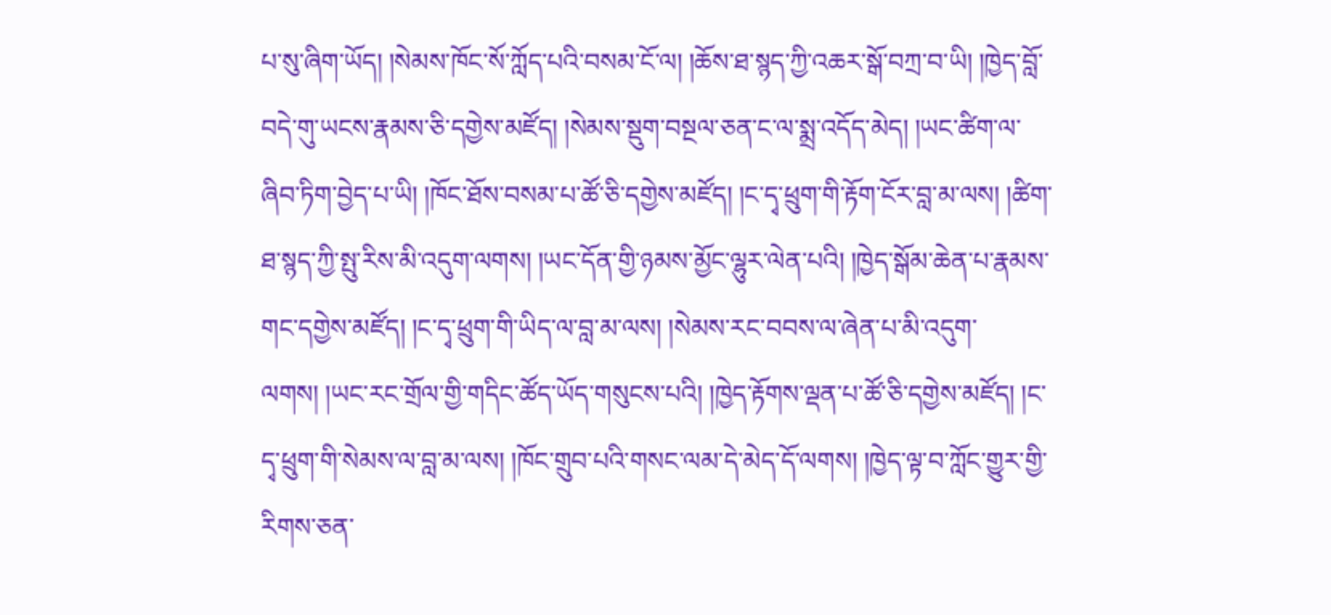པ་སུ་ཞིག་ཡོད། །སེམས་ཁོང་སོ་ཀློད་པའི་བསམ་ངོ་ལ། །ཆོས་ཐ་སྙད་ཀྱི་འཆར་སྒོ་བཀྲ་བ་ཡི། །ཁྱེད་བློ་བདེ་གུ་ཡངས་རྣམས་ཅི་དགྱེས་མཛོད། །སེམས་སྡུག་བསྔལ་ཅན་ང་ལ་སྨྲ་འདོད་མེད། །ཡང་ཚིག་ལ་ཞིབ་ཏིག་བྱེད་པ་ཡི། །ཁོང་ཐོས་བསམ་པ་ཚོ་ཅི་དགྱེས་མཛོད། །ང་དྭ་ཕྲུག་གི་རྟོག་ངོར་བླ་མ་ལས། །ཚིག་ཐ་སྙད་ཀྱི་སྤུ་རིས་མི་འདུག་ལགས། །ཡང་དོན་གྱི་ཉམས་མྱོང་ལྷུར་ལེན་པའི། །ཁྱེད་སྒོམ་ཆེན་པ་རྣམས་གང་དགྱེས་མཛོད། །ང་དྭ་ཕྲུག་གི་ཡིད་ལ་བླ་མ་ལས། །སེམས་རང་བབས་ལ་ཞེན་པ་མི་འདུག་ལགས། །ཡང་རང་གྲོལ་གྱི་གདིང་ཚོད་ཡོད་གསུངས་པའི། །ཁྱེད་རྟོགས་ལྡན་པ་ཚོ་ཅི་དགྱེས་མཛོད། །ང་དྭ་ཕྲུག་གི་སེམས་ལ་བླ་མ་ལས། །ཁོང་གྲུབ་པའི་གསང་ལམ་དེ་མེད་དོ་ལགས། །ཁྱེད་ལྟ་བ་ཀློང་གྱུར་གྱི་རིགས་ཅན་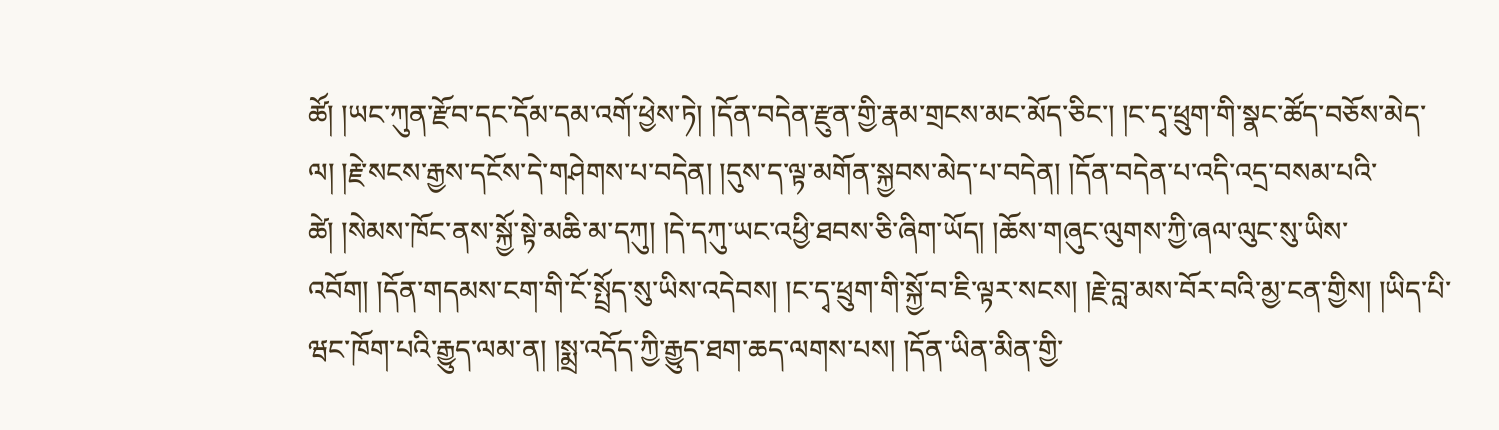ཚོ། །ཡང་ཀུན་རྫོབ་དང་དོམ་དམ་འགོ་ཕྱེས་ཏེ། །དོན་བདེན་རྫུན་གྱི་རྣམ་གྲངས་མང་མོད་ཅིང་། །ང་དྭ་ཕྲུག་གི་སྣང་ཚོད་བཅོས་མེད་ལ། །རྗེ་སངས་རྒྱས་དངོས་དེ་གཤེགས་པ་བདེན། །དུས་ད་ལྟ་མགོན་སྐྱབས་མེད་པ་བདེན། །དོན་བདེན་པ་འདི་འདྲ་བསམ་པའི་ཚེ། །སེམས་ཁོང་ནས་སྐྱོ་སྟེ་མཆི་མ་དཀུ། །དེ་དཀུ་ཡང་འཕྱི་ཐབས་ཅི་ཞིག་ཡོད། །ཆོས་གཞུང་ལུགས་ཀྱི་ཞལ་ལུང་སུ་ཡིས་འབོག། །དོན་གདམས་ངག་གི་ངོ་སྤྲོད་སུ་ཡིས་འདེབས། །ང་དྭ་ཕྲུག་གི་སྐྱོ་བ་ཇི་ལྟར་སངས། །རྗེ་བླ་མས་བོར་བའི་མྱ་ངན་གྱིས། །ཡིད་པི་ཝང་ཁོག་པའི་རྒྱུད་ལམ་ན། །སྨྲ་འདོད་ཀྱི་རྒྱུད་ཐག་ཆད་ལགས་པས། །དོན་ཡིན་མིན་གྱི་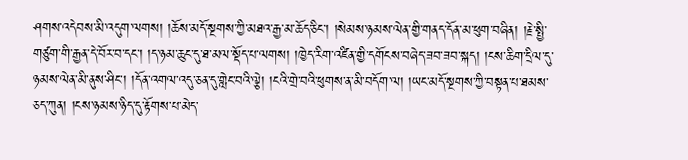ཤགས་འདེབས་མི་འདུག་ལགས། །ཆོས་མདོ་སྔགས་ཀྱི་མཐའ་རྒྱ་མ་ཆོད་ཅིང་། །སེམས་ཉམས་ལེན་གྱི་གནད་དོན་མ་ཕུག་བཞིན། །རྗེ་སྤྱི་གཙུག་གི་རྒྱན་དེ་བོར་བ་དང་། །ད་ཉམ་ཆུང་དུ་ཐ་མལ་སྡོད་པ་ལགས། །ཁྱེད་རིག་འཛིན་གྱི་དགོངས་བཞེད་ཟབ་ཟབ་སྐད། །ངས་ཆིག་དྲིལ་དུ་ཉམས་ལེན་མི་ནུས་ཤིང་། །དོན་འགལ་འདུ་ཅན་དུ་གླེང་བའི་ལྕེ། །ངའི་གྲེ་བའི་ཕུགས་ན་མི་བདོག་ལ། །ཡང་མདོ་སྔགས་ཀྱི་བསྟན་པ་ཐམས་ཅད་ཀུན། །ངས་ཉམས་ཉིད་དུ་རྟོགས་པ་མེད་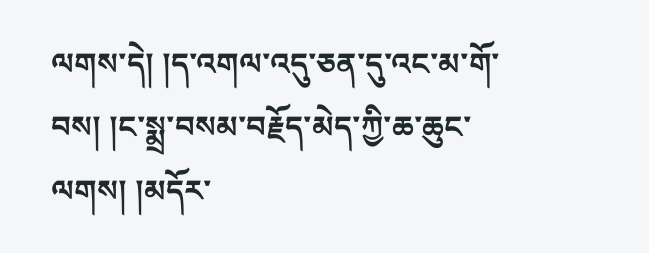ལགས་དེ། །ད་འགལ་འདུ་ཅན་དུ་འང་མ་གོ་བས། །ང་སྨྲ་བསམ་བརྗོད་མེད་ཀྱི་ཆ་ཆུང་ལགས། །མདོར་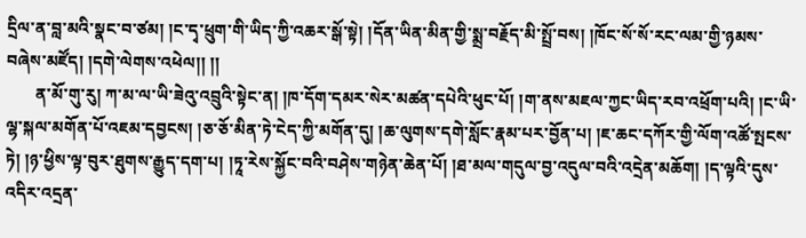དྲིལ་ན་བླ་མའི་སྣང་བ་ཙམ། །ང་དྭ་ཕྲུག་གི་ཡིད་ཀྱི་འཆར་སྒོ་སྟེ། །དོན་ཡིན་མིན་གྱི་སྨྲ་བརྗོད་མི་སྤྲོ་བས། །ཁོང་སོ་སོ་རང་ལམ་གྱི་ཉམས་བཞེས་མཛོད། །དགེ་ལེགས་འཕེལ།། །།
       ན་མོ་གུ་རུ། ཀ་མ་ལ་ཡི་ཟེའུ་འབྲུའི་སྟེང་ན། །ཁ་དོག་དམར་སེར་མཚན་དཔེའི་ཕུང་པོ། །ག་ནས་མཇལ་ཀྱང་ཡིད་རབ་འཕྲོག་པའི། །ང་ཡི་ལྷ་སྐལ་མགོན་པོ་འཇམ་དབྱངས། །ཅ་ཅོ་མིན་ཏེ་ངེད་ཀྱི་མགོན་དུ། །ཆ་ལུགས་དགེ་སློང་རྣམ་པར་བྱོན་པ། །ཇ་ཆང་དཀོར་གྱི་ལོག་འཚོ་སྤངས་ཏེ། །ཉ་ཕྱིས་ལྟ་བུར་ཐུགས་རྒྱུད་དག་པ། །ཏཱ་རེས་སྐྱོང་བའི་བཤེས་གཉེན་ཆེན་པོ། །ཐ་མལ་གདུལ་བྱ་འདུལ་བའི་འདྲེན་མཆོག། །ད་ལྟའི་དུས་འདིར་འདྲན་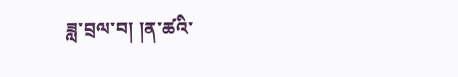ཟླ་བྲལ་བ། །ན་ཚའི་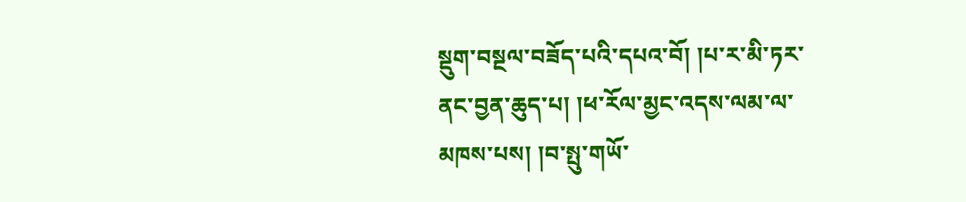སྡུག་བསྔལ་བཟོད་པའི་དཔའ་བོ། །པ་ར་མི་ཏར་ནང་བྱན་ཆུད་པ། །ཕ་རོལ་མྱང་འདས་ལམ་ལ་མཁས་པས། །བ་སྤུ་གཡོ་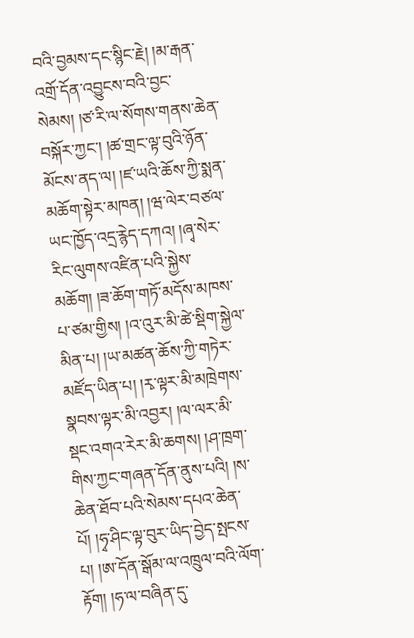བའི་བྱམས་དང་སྙིང་རྗེ། །མ་རྒན་འགྲོ་དོན་འབྱུངས་བའི་བྱང་སེམས། །ཙ་རི་ལ་སོགས་གནས་ཆེན་བསྐོར་ཀྱང་། །ཚ་གྲང་ལྟ་བུའི་ཉོན་མོངས་ནད་ལ། །ཛ་ཡའི་ཆོས་ཀྱི་སྨན་མཆོག་སྟེར་མཁན། །ཝ་ལེར་བཙལ་ཡང་ཁྱོད་འདྲ་རྙེད་དཀའ། །ཞྭ་སེར་རིང་ལུགས་འཛིན་པའི་སྐྱེས་མཆོག། །ཟ་ཆོག་གཏོ་མདོས་མཁས་པ་ཙམ་གྱིས། །འ་འུར་མི་ཚེ་སྡིག་སྐྱེལ་མིན་པ། །ཡ་མཚན་ཆོས་ཀྱི་གཏེར་མཛོད་ཡིན་པ། །རྭ་ལྟར་མི་མཁྲེགས་སྣབས་ལྟར་མི་འབྱར། །ལ་ལར་མི་སྡང་འགའ་རེར་མི་ཆགས། །ཤ་ཁྲག་གིས་ཀྱང་གཞན་དོན་ནུས་པའི། །ས་ཆེན་ཐོབ་པའི་སེམས་དཔའ་ཆེན་པོ། །ཧྭ་ཤིང་ལྟ་བུར་ཡིད་བྱེད་སྤངས་པ། །ཨ་དོན་སྒོམ་ལ་འཁྲུལ་བའི་ལོག་རྟོག། །ཧ་ལ་བཞིན་དུ་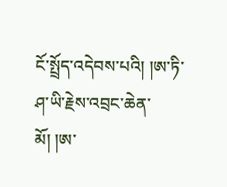ངོ་སྤྲོད་འདེབས་པའི། །ཨ་ཏི་ཤ་ཡི་རྗེས་འབྲང་ཆེན་མོ། །ཨ་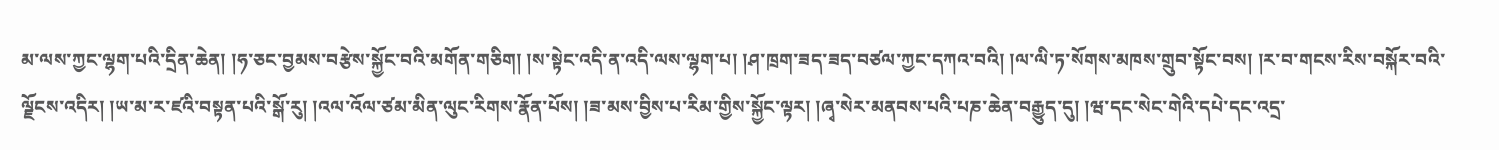མ་ལས་ཀྱང་ལྷག་པའི་དྲིན་ཆེན། །ཧ་ཅང་བྱམས་བརྩེས་སྐྱོང་བའི་མགོན་གཅིག། །ས་སྟེང་འདི་ན་འདི་ལས་ལྷག་པ། །ཤ་ཁྲག་ཟད་ཟད་བཙལ་ཀྱང་དཀའ་བའི། །ལ་ལི་ཏ་སོགས་མཁས་གྲུབ་སྟོང་བས། །ར་བ་གངས་རིས་བསྐོར་བའི་ལྗོངས་འདིར། །ཡ་མ་ར་ཛའི་བསྟན་པའི་སྒོ་རུ། །འལ་འོལ་ཙམ་མིན་ལུང་རིགས་རྣོན་པོས། །ཟ་མས་བྱིས་པ་རིམ་གྱིས་སྐྱོང་ལྟར། །ཞྭ་སེར་མནབས་པའི་པཎ་ཆེན་བརྒྱུད་དུ། །ཝ་དང་སེང་གེའི་དཔེ་དང་འདྲ་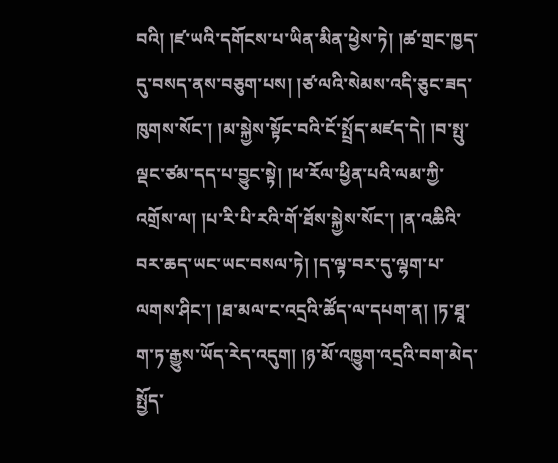བའི། །ཛ་ཡའི་དགོངས་པ་ཡིན་མིན་ཕྱེས་ཏེ། །ཚ་གྲང་ཁྱད་དུ་བསད་ནས་བཅུག་པས། །ཙ་ལའི་སེམས་འདི་ཅུང་ཟད་ཁུགས་སོང་། །མ་སྐྱེས་སྟོང་བའི་ངོ་སྤྲོད་མཛད་དེ། །བ་སྤུ་ལྡང་ཙམ་དད་པ་བྱུང་སྟེ། །ཕ་རོལ་ཕྱིན་པའི་ལམ་ཀྱི་འགྲོས་ལ། །པ་རི་པི་རའི་གོ་ཐོས་སྐྱེས་སོང་། །ན་འཆིའི་བར་ཆད་ཡང་ཡང་བསལ་ཏེ། །ད་ལྟ་བར་དུ་ལྷག་པ་ལགས་ཤིང་། །ཐ་མལ་ང་འདྲའི་ཚོད་ལ་དཔག་ན། །ཏ་ཐཱ་ག་ཏ་རྒྱུས་ཡོད་རེད་འདུག། །ཉ་མོ་འཁྱུག་འདྲའི་བག་མེད་སྤྱོད་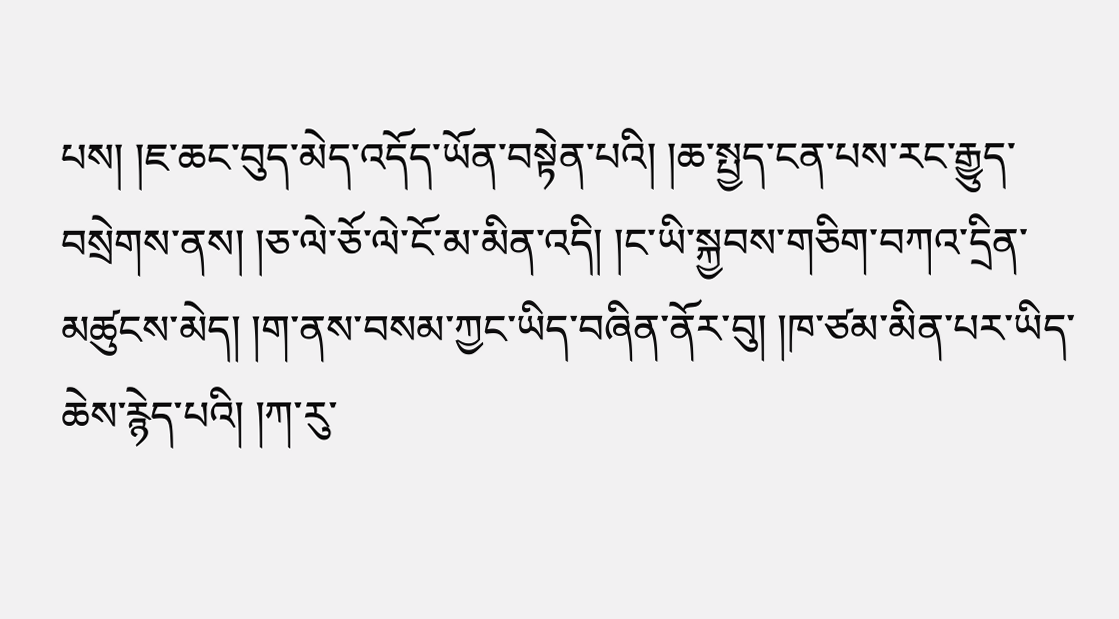པས། །ཇ་ཆང་བུད་མེད་འདོད་ཡོན་བསྟེན་པའི། །ཆ་སྤྱད་ངན་པས་རང་རྒྱུད་བསྲེགས་ནས། །ཅ་ལེ་ཅོ་ལེ་ངོ་མ་མིན་འདི། །ང་ཡི་སྐྱབས་གཅིག་བཀའ་དྲིན་མཚུངས་མེད། །ག་ནས་བསམ་ཀྱང་ཡིད་བཞིན་ནོར་བུ། །ཁ་ཙམ་མིན་པར་ཡིད་ཆེས་རྙེད་པའི། །ཀ་རུ་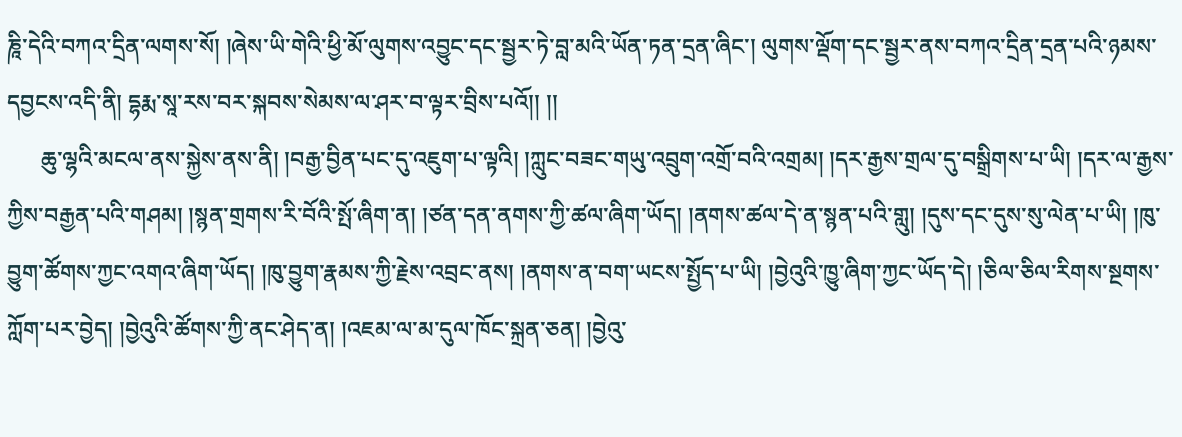ཎཱི་དེའི་བཀའ་དྲིན་ལགས་སོ། །ཞེས་ཡི་གེའི་ཕྱི་མོ་ལུགས་འབྱུང་དང་སྦྱར་ཏེ་བླ་མའི་ཡོན་ཏན་དྲན་ཞིང་། ལུགས་ལྡོག་དང་སྦྱར་ནས་བཀའ་དྲིན་དྲན་པའི་ཉམས་དབྱངས་འདི་ནི། དྷརྨ་སཱ་རས་བར་སྐབས་སེམས་ལ་ཤར་བ་ལྟར་བྲིས་པའོ།། །།
      ཆུ་ལྷའི་མངལ་ནས་སྐྱེས་ནས་ནི། །བརྒྱ་བྱིན་པང་དུ་འཇུག་པ་ལྟའི། །ཀླུང་བཟང་གཡུ་འབྲུག་འགྲོ་བའི་འགྲམ། །དར་རྒྱས་གྲལ་དུ་བསྒྲིགས་པ་ཡི། །དར་ལ་རྒྱས་ཀྱིས་བརྒྱན་པའི་གཤམ། །སྙན་གྲགས་རི་བོའི་སྤོ་ཞིག་ན། །ཙན་དན་ནགས་ཀྱི་ཚལ་ཞིག་ཡོད། །ནགས་ཚལ་དེ་ན་སྙན་པའི་གླུ། །དུས་དང་དུས་སུ་ལེན་པ་ཡི། །ཁུ་བྱུག་ཚོགས་ཀྱང་འགའ་ཞིག་ཡོད། །ཁུ་བྱུག་རྣམས་ཀྱི་རྗེས་འབྲང་ནས། །ནགས་ན་བག་ཡངས་སྤྱོད་པ་ཡི། །བྱེའུའི་ཁྱུ་ཞིག་ཀྱང་ཡོད་དེ། །ཅིལ་ཅིལ་རིགས་སྔགས་ཀློག་པར་བྱེད། །བྱེའུའི་ཚོགས་ཀྱི་ནང་ཤེད་ན། །འཇམ་ལ་མ་དུལ་ཁོང་སྐྲན་ཅན། །བྱེའུ་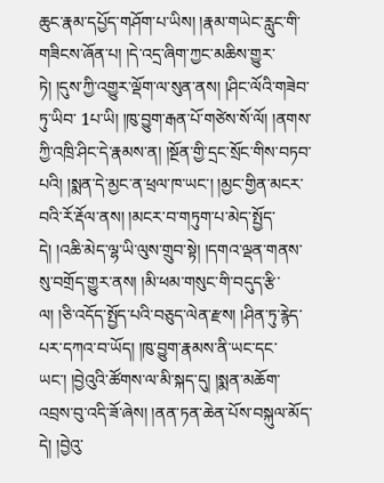ཆུང་རྣམ་དཔྱོད་གཤོག་པ་ཡིས། །རྣམ་གཡེང་རླུང་གི་གཟིངས་ཞོན་པ། །དེ་འདྲ་ཞིག་ཀྱང་མཆིས་གྱུར་ཏེ། །དུས་ཀྱི་འགྱུར་ལྡོག་ལ་སུན་ནས། །ཤིང་ལོའི་གཟེབ་ཏུ་ཡིབ་ 1པ་ཡི། །ཁུ་བྱུག་རྒན་པོ་གཙེས་སོ་ལོ། །ནགས་ཀྱི་འཁྲི་ཤིང་དེ་རྣམས་ན། །སྔོན་གྱི་དྲང་སྲོང་གིས་བཏབ་པའི། །སྨན་དེ་མྱང་ན་ཕྲལ་ཁ་ཡང་། །མྱང་གྱིན་མངར་བའི་རོ་རྡོལ་ནས། །མངར་བ་གཏུག་པ་མེད་སྤྱོད་དེ། །འཆི་མེད་ལྷ་ཡི་ལུས་གྲུབ་སྟེ། །དགའ་ལྡན་གནས་སུ་བགྲོད་གྱུར་ནས། །མི་ཕམ་གསུང་གི་བདུད་རྩི་ལ། །ཅི་འདོད་སྤྱོད་པའི་བཅུད་ལེན་རྫས། །ཤིན་ཏུ་རྙེད་པར་དཀའ་བ་ཡོད། །ཁུ་བྱུག་རྣམས་ནི་ཡང་དང་ཡང་། །བྱེའུའི་ཚོགས་ལ་མི་སྐད་དུ། །སྨན་མཆོག་འབྲས་བུ་འདི་ཟོ་ཞེས། །ནན་ཏན་ཆེན་པོས་བསྐུལ་མོད་དེ། །བྱེའུ་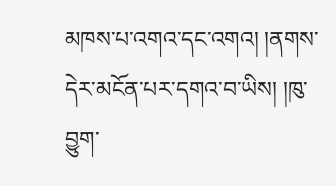མཁས་པ་འགའ་དང་འགའ། །ནགས་དེར་མངོན་པར་དགའ་བ་ཡིས། །ཁུ་བྱུག་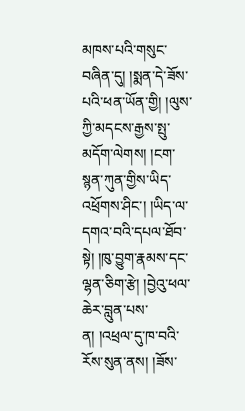མཁས་པའི་གསུང་བཞིན་དུ། །སྨན་དེ་ཟོས་པའི་ཕན་ཡོན་གྱི། །ལུས་ཀྱི་མདངས་རྒྱས་སྤུ་མདོག་ལེགས། །ངག་སྙན་ཀུན་གྱིས་ཡིད་འཕྲོགས་ཤིང་། །ཡིད་ལ་དགའ་བའི་དཔལ་ཐོབ་སྟེ། །ཁུ་བྱུག་རྣམས་དང་ལྷན་ཅིག་རྩེ། །བྱེའུ་ཕལ་ཆེར་བླུན་པས་ན། །འཕྲལ་དུ་ཁ་བའི་རོས་སུན་ནས། །ཟོས་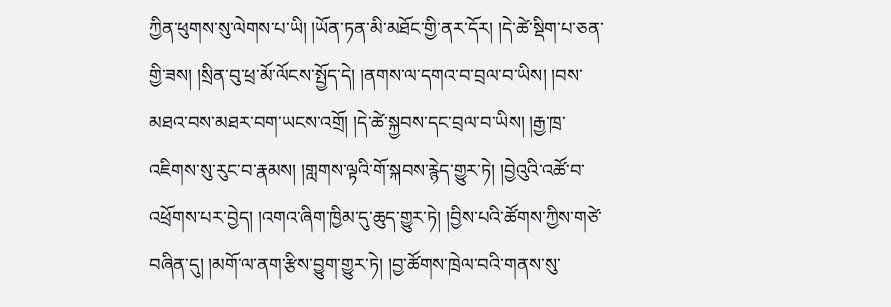ཀྱིན་ཕུགས་སུ་ལེགས་པ་ཡི། །ཡོན་ཏན་མི་མཐོང་གྱི་ནར་དོར། །དེ་ཚེ་སྡིག་པ་ཅན་གྱི་ཟས། །སྲིན་བུ་ཕྲ་མོ་ལོངས་སྤྱོད་དེ། །ནགས་ལ་དགའ་བ་བྲལ་བ་ཡིས། །བས་མཐའ་བས་མཐར་བག་ཡངས་འགྲོ། །དེ་ཚེ་སྐྱབས་དང་བྲལ་བ་ཡིས། །རྒྱ་ཁྲ་འཇིགས་སུ་རུང་བ་རྣམས། །གླགས་ལྟའི་གོ་སྐབས་རྙེད་གྱུར་ཏེ། །བྱེའུའི་འཚོ་བ་འཕྲོགས་པར་བྱེད། །འགའ་ཞིག་ཁྱིམ་དུ་ཆུད་གྱུར་ཏེ། །བྱིས་པའི་ཚོགས་ཀྱིས་གཙེ་བཞིན་དུ། །མགོ་ལ་ནག་རྩིས་བྱུག་གྱུར་ཏེ། །བྱ་ཚོགས་ཁྲེལ་བའི་གནས་སུ་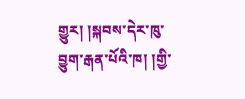གྱུར། །སྐབས་དེར་ཁུ་བྱུག་རྒན་པོའི་ཁ། །གྱི་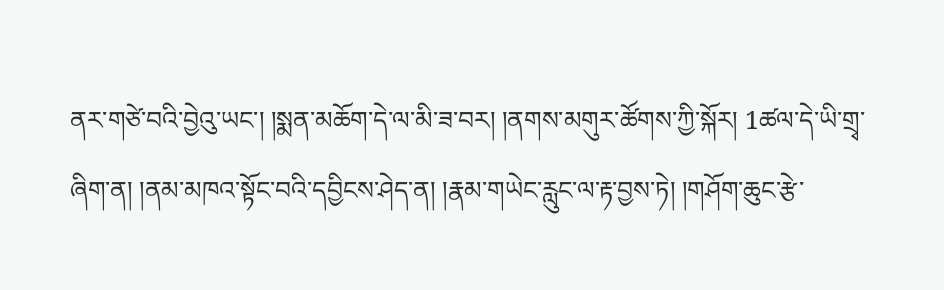ནར་གཙེ་བའི་བྱེའུ་ཡང་། །སྨན་མཆོག་དེ་ལ་མི་ཟ་བར། །ནགས་མགུར་ཚོགས་ཀྱི་སྐོར། 1ཚལ་དེ་ཡི་གྲྭ་ཞིག་ན། །ནམ་མཁའ་སྟོང་བའི་དབྱིངས་ཤེད་ན། །རྣམ་གཡེང་རླུང་ལ་རྟ་བྱས་ཏེ། །གཤོག་ཆུང་རྩེ་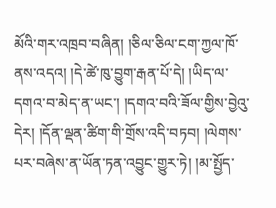མོའི་གར་འཁྲབ་བཞིན། །ཅིལ་ཅིལ་ངག་ཀྱལ་ཁོ་ནས་འདའ། །དེ་ཚེ་ཁུ་བྱུག་རྒན་པོ་དེ། །ཡིད་ལ་དགའ་བ་མེད་ན་ཡང་། །དགའ་བའི་ཟོལ་གྱིས་བྱེའུ་དེར། །དོན་ལྡན་ཚིག་གི་གྲོས་འདི་བཏབ། །ལེགས་པར་བཞེས་ན་ཡོན་ཏན་འབྱུང་གྱུར་ཏེ། །མ་སྤྱོད་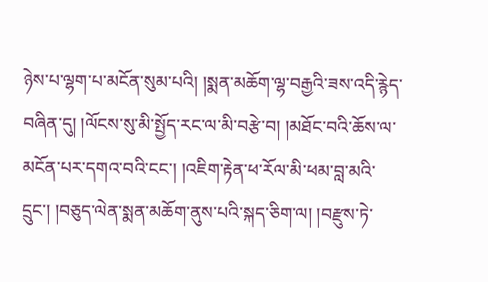ཉེས་པ་ལྷག་པ་མངོན་སུམ་པའི། །སྨན་མཆོག་ལྷ་བརྒྱའི་ཟས་འདི་རྙེད་བཞིན་དུ། །ལོངས་སུ་མི་སྤྱོད་རང་ལ་མི་བརྩེ་བ། །མཐོང་བའི་ཆོས་ལ་མངོན་པར་དགའ་བའི་ངང་། །འཇིག་རྟེན་ཕ་རོལ་མི་ཕམ་བླ་མའི་དྲུང་། །བཅུད་ལེན་སྨན་མཆོག་ནུས་པའི་སྐད་ཅིག་ལ། །བརྫུས་ཏེ་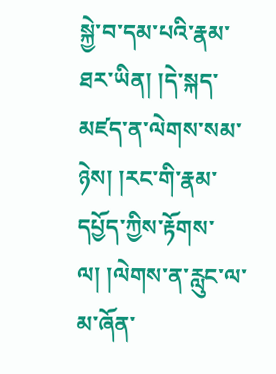སྐྱེ་བ་དམ་པའི་རྣམ་ཐར་ཡིན། །དེ་སྐད་མཛད་ན་ལེགས་སམ་ཉེས། །རང་གི་རྣམ་དཔྱོད་ཀྱིས་རྟོགས་ལ། །ལེགས་ན་རླུང་ལ་མ་ཞོན་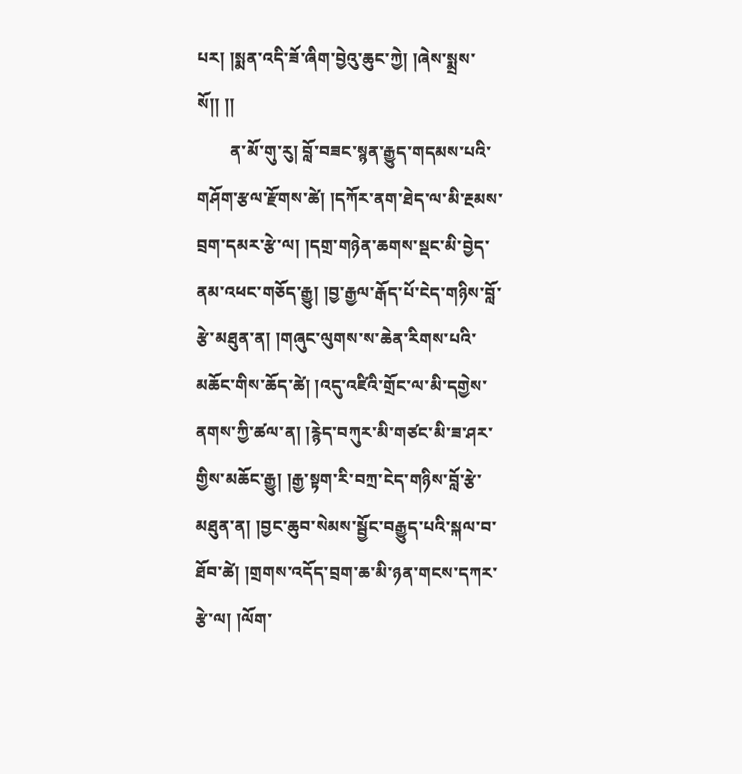པར། །སྨན་འདི་ཟོ་ཞིག་བྱེའུ་ཆུང་ཀྱེ། །ཞེས་སྨྲས་སོ།། །།
        ན་མོ་གུ་རུ། བློ་བཟང་སྙན་རྒྱུད་གདམས་པའི་གཤོག་རྩལ་རྫོགས་ཚེ། །དཀོར་ནག་ཐེད་ལ་མི་རྔམས་བྲག་དམར་རྩེ་ལ། །དགྲ་གཉེན་ཆགས་སྡང་མི་བྱེད་ནམ་འཕང་གཅོད་རྒྱུ། །བྱ་རྒྱལ་རྒོད་པོ་ངེད་གཉིས་བློ་རྩེ་མཐུན་ན། །གཞུང་ལུགས་ས་ཆེན་རིགས་པའི་མཆོང་གིས་ཆོད་ཚེ། །འདུ་འཛིའི་གྲོང་ལ་མི་དགྱེས་ནགས་ཀྱི་ཚལ་ན། །རྙེད་བཀུར་མི་གཙང་མི་ཟ་ཤར་གྱིས་མཆོང་རྒྱུ། །རྒྱ་སྟག་རི་བཀྲ་ངེད་གཉིས་བློ་རྩེ་མཐུན་ན། །བྱང་ཆུབ་སེམས་སྦྱོང་བརྒྱུད་པའི་སྐལ་བ་ཐོབ་ཚེ། །གྲགས་འདོད་བྲག་ཆ་མི་ཉན་གངས་དཀར་རྩེ་ལ། །ལོག་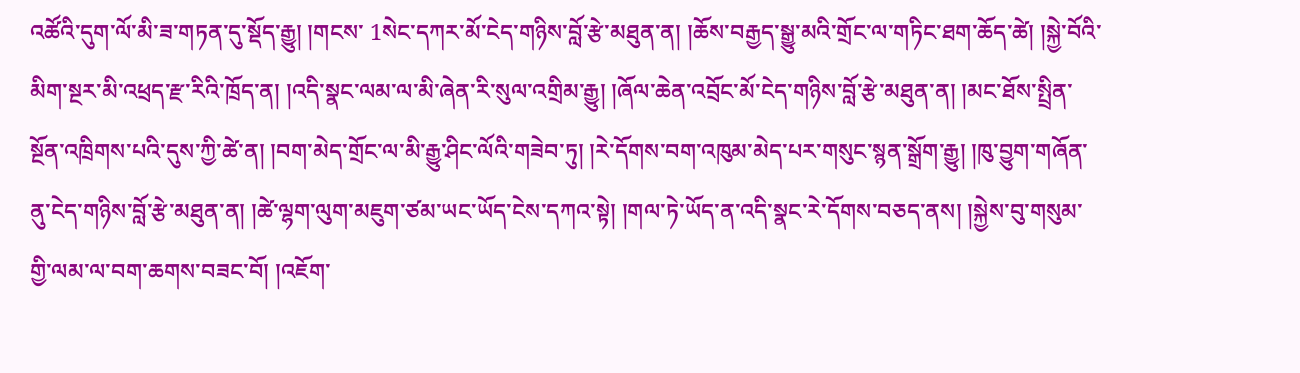འཚོའི་དུག་ལོ་མི་ཟ་གཏན་དུ་སྡོད་རྒྱུ། །གངས་ 1སེང་དཀར་མོ་ངེད་གཉིས་བློ་རྩེ་མཐུན་ན། །ཆོས་བརྒྱད་སྒྱུ་མའི་གྲོང་ལ་གཏིང་ཐག་ཆོད་ཚེ། །སྐྱེ་བོའི་མིག་སྔར་མི་འཕྲད་རྫ་རིའི་ཁྲོད་ན། །འདི་སྣང་ལམ་ལ་མི་ཞེན་རི་སུལ་འགྲིམ་རྒྱུ། །ཞོལ་ཆེན་འབྲོང་མོ་ངེད་གཉིས་བློ་རྩེ་མཐུན་ན། །མང་ཐོས་སྤྲིན་སྔོན་འཁྲིགས་པའི་དུས་ཀྱི་ཚེ་ན། །བག་མེད་གྲོང་ལ་མི་རྒྱུ་ཤིང་ལོའི་གཟེབ་ཏུ། །རེ་དོགས་བག་འཁུམ་མེད་པར་གསུང་སྙན་སྒྲོག་རྒྱུ། །ཁུ་བྱུག་གཞོན་ནུ་ངེད་གཉིས་བློ་རྩེ་མཐུན་ན། །ཚེ་ལྷག་ལུག་མཇུག་ཙམ་ཡང་ཡོད་ངེས་དཀའ་སྟེ། །གལ་ཏེ་ཡོད་ན་འདི་སྣང་རེ་དོགས་བཅད་ནས། །སྐྱེས་བུ་གསུམ་གྱི་ལམ་ལ་བག་ཆགས་བཟང་བོ། །འཇོག་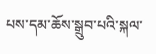པས་དམ་ཆོས་སྒྲུབ་པའི་སྐལ་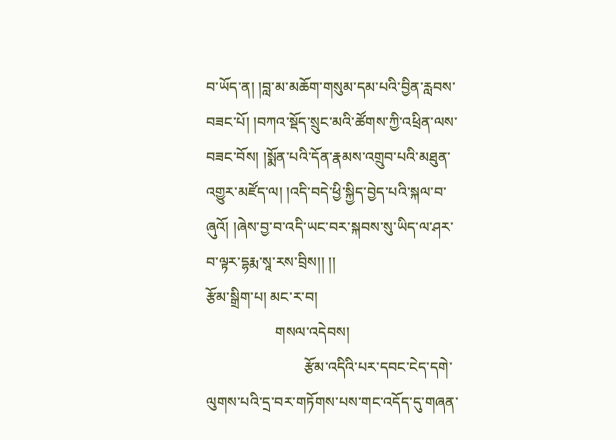བ་ཡོད་ན། །བླ་མ་མཆོག་གསུམ་དམ་པའི་བྱིན་རླབས་བཟང་པོ། །བཀའ་སྡོད་སྲུང་མའི་ཚོགས་ཀྱི་འཕྲིན་ལས་བཟང་བོས། །སྨོན་པའི་དོན་རྣམས་འགྲུབ་པའི་མཐུན་འགྱུར་མཛོད་ལ། །འདི་བདེ་ཕྱི་སྐྱིད་བྱེད་པའི་སྐལ་བ་ཞུའོ། །ཞེས་བྱ་བ་འདི་ཡང་བར་སྐབས་སུ་ཡིད་ལ་ཤར་བ་ལྟར་དྷརྨ་སཱ་རས་བྲིས།། །།
རྩོམ་སྒྲིག་པ། མང་ར་བ།
                   གསལ་འདེབས།
                           རྩོམ་འདིའི་པར་དབང་ངེད་དགེ་ལུགས་པའི་དྲ་བར་གཏོགས་པས་གང་འདོད་དུ་གཞན་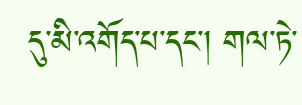དུ་མི་འགོད་པ་དང་། གལ་ཏེ་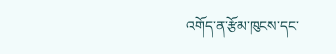འགོད་ན་རྩོམ་ཁུངས་དང་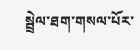སྦྲེལ་ཐག་གསལ་པོར་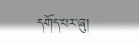དགོད་པར་ཞུ།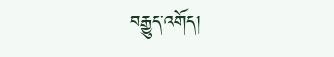བརྒྱུད་འགོད།